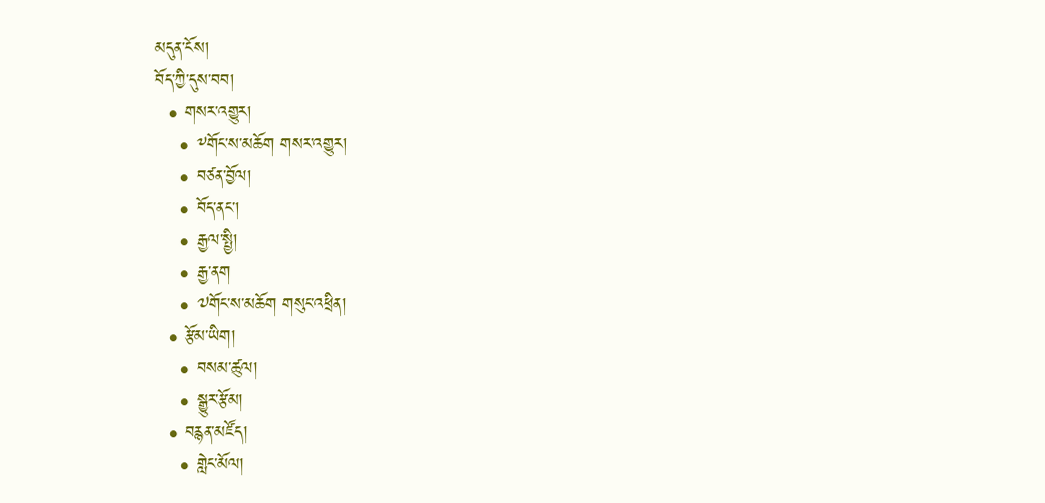མདུན་ངོས།
བོད་ཀྱི་དུས་བབ།
  • གསར་འགྱུར།
    • ༸གོང་ས་མཆོག གསར་འགྱུར།
    • བཙན་བྱོལ།
    • བོད་ནང་།
    • རྒྱལ་སྤྱི།
    • རྒྱ་ནག
    • ༧གོང་ས་མཆོག གསུང་འཕྲིན།
  • རྩོམ་ཡིག།
    • བསམ་ཚུལ།
    • སྒྱུར་རྩོམ།
  • བརྙན་མཛོད།
    • གླེང་མོལ།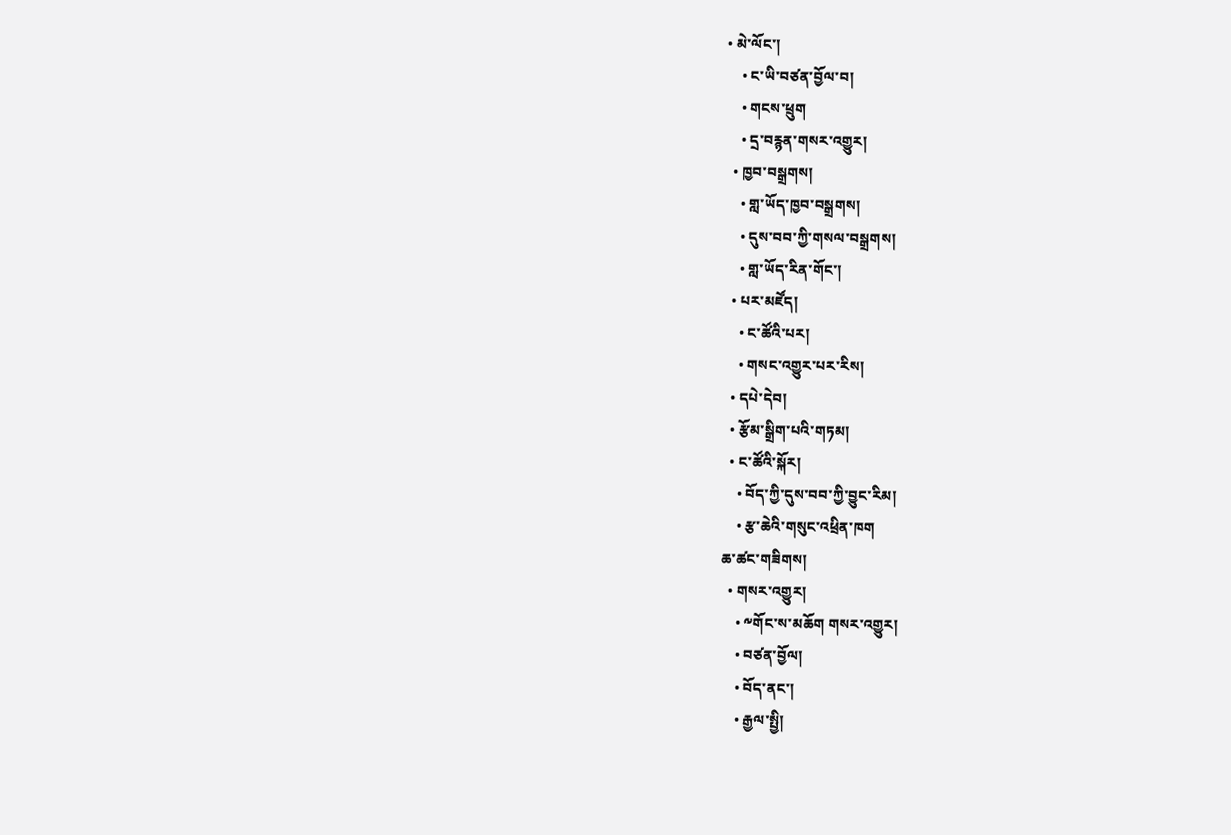• མེ་ལོང་།
    • ང་ཡི་བཙན་བྱོལ་བ།
    • གངས་ཕྲུག
    • དྲ་བརྙན་གསར་འགྱུར།
  • ཁྱབ་བསྒྲགས།
    • གླ་ཡོད་ཁྱབ་བསྒྲགས།
    • དུས་བབ་ཀྱི་གསལ་བསྒྲགས།
    • གླ་ཡོད་རིན་གོང་།
  • པར་མཛོད།
    • ང་ཚོའི་པར།
    • གསང་འགྱུར་པར་རིས།
  • དཔེ་དེབ།
  • རྩོམ་སྒྲིག་པའི་གཏམ།
  • ང་ཚོའི་སྐོར།
    • བོད་ཀྱི་དུས་བབ་ཀྱི་བྱུང་རིམ།
    • རྩ་ཆེའི་གསུང་འཕྲིན་ཁག
ཆ་ཚང་གཟིགས།
  • གསར་འགྱུར།
    • ༸གོང་ས་མཆོག གསར་འགྱུར།
    • བཙན་བྱོལ།
    • བོད་ནང་།
    • རྒྱལ་སྤྱི།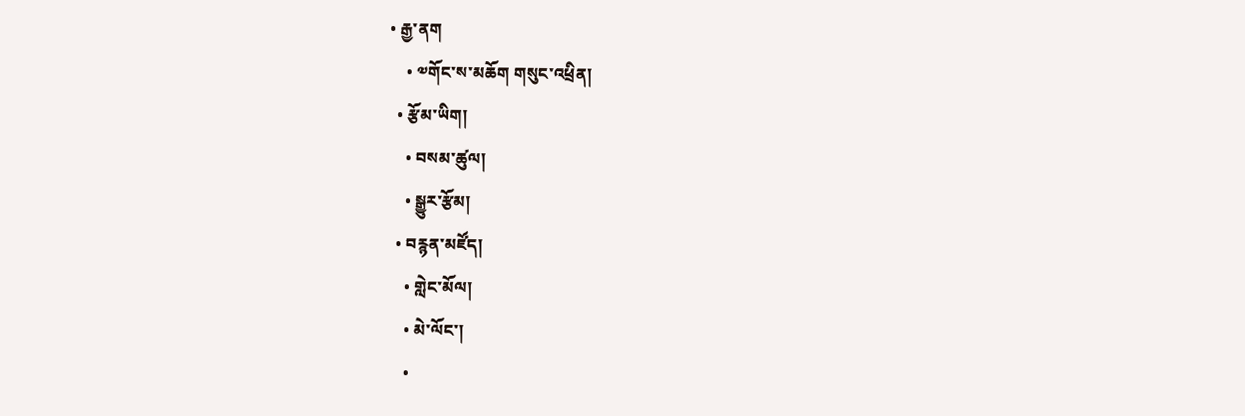• རྒྱ་ནག
    • ༧གོང་ས་མཆོག གསུང་འཕྲིན།
  • རྩོམ་ཡིག།
    • བསམ་ཚུལ།
    • སྒྱུར་རྩོམ།
  • བརྙན་མཛོད།
    • གླེང་མོལ།
    • མེ་ལོང་།
    •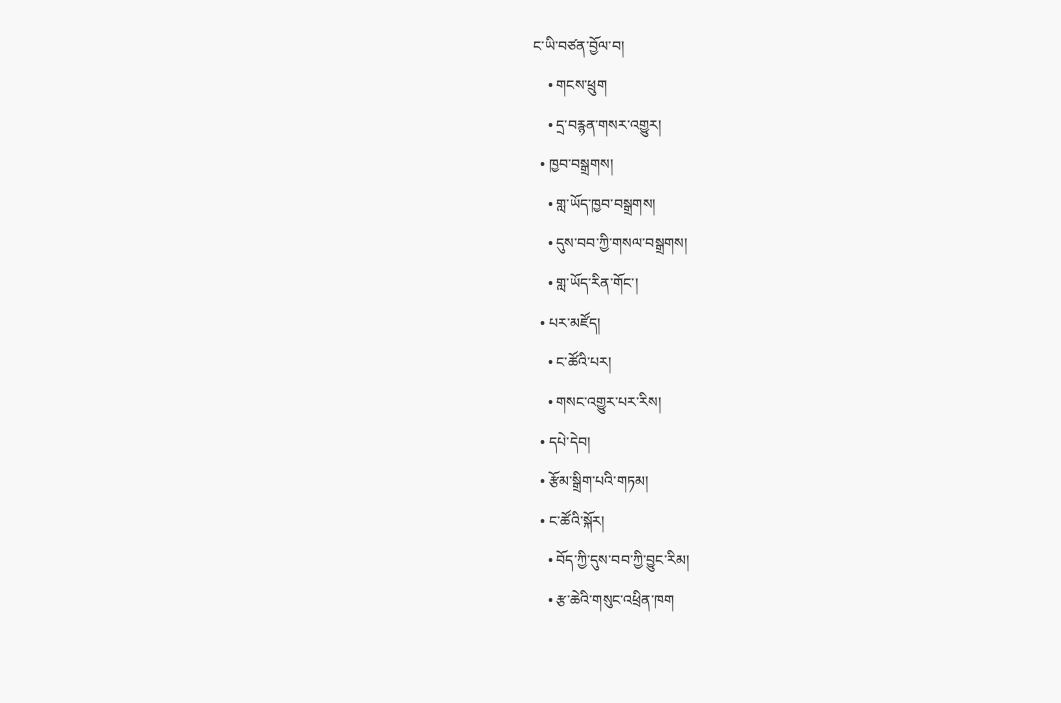ང་ཡི་བཙན་བྱོལ་བ།
    • གངས་ཕྲུག
    • དྲ་བརྙན་གསར་འགྱུར།
  • ཁྱབ་བསྒྲགས།
    • གླ་ཡོད་ཁྱབ་བསྒྲགས།
    • དུས་བབ་ཀྱི་གསལ་བསྒྲགས།
    • གླ་ཡོད་རིན་གོང་།
  • པར་མཛོད།
    • ང་ཚོའི་པར།
    • གསང་འགྱུར་པར་རིས།
  • དཔེ་དེབ།
  • རྩོམ་སྒྲིག་པའི་གཏམ།
  • ང་ཚོའི་སྐོར།
    • བོད་ཀྱི་དུས་བབ་ཀྱི་བྱུང་རིམ།
    • རྩ་ཆེའི་གསུང་འཕྲིན་ཁག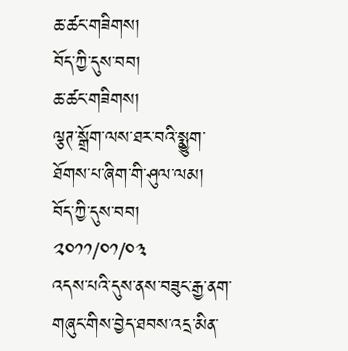ཆ་ཚང་གཟིགས།
བོད་ཀྱི་དུས་བབ།
ཆ་ཚང་གཟིགས།
ལྕཊ་སྒྲོག་ལས་ཐར་བའི་སྨྱུག་ཐོགས་པ་ཞིག་གི་ཤུལ་ལམ།
བོད་ཀྱི་དུས་བབ།
༢༠༡༡/༠༡/༠༣
འདས་པའི་དུས་ནས་བཟུང་རྒྱ་ནག་གཞུང་གིས་བྱེད་ཐབས་འདྲ་མིན་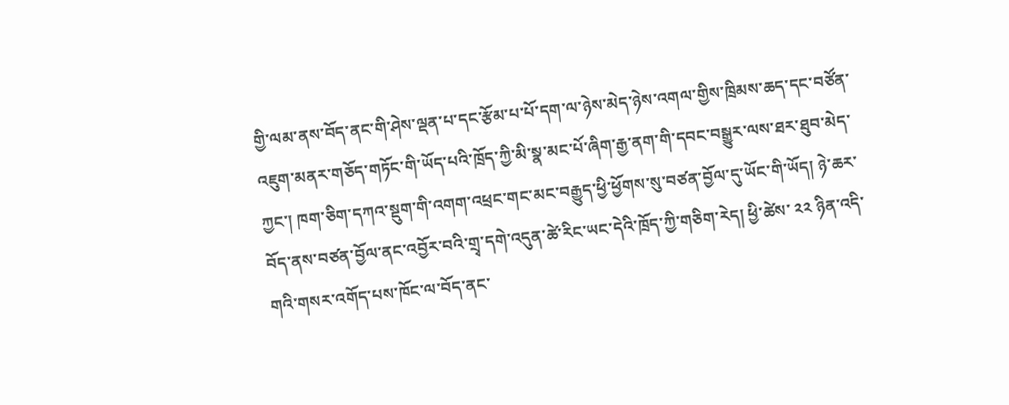གྱི་ལམ་ནས་བོད་ནང་གི་ཤེས་ལྡན་པ་དང་རྩོམ་པ་པོ་དག་ལ་ཉེས་མེད་ཉེས་འགལ་གྱིས་ཁྲིམས་ཆད་དང་བཙོན་འཇུག་མནར་གཅོད་གཏོང་གི་ཡོད་པའི་ཁྲོད་ཀྱི་མི་སྣ་མང་པོ་ཞིག་རྒྱ་ནག་གི་དབང་བསྒྱུར་ལས་ཐར་ཐུབ་མེད་ཀྱང་། ཁག་ཅིག་དཀའ་སྡུག་གི་འགག་འཕྲང་གང་མང་བརྒྱུད་ཕྱི་ཕྱོགས་སུ་བཙན་བྱོལ་དུ་ཡོང་གི་ཡོད། ཉེ་ཆར་བོད་ནས་བཙན་བྱོལ་ནང་འབྱོར་བའི་གྲྭ་དགེ་འདུན་ཚེ་རིང་ཡང་དེའི་ཁྲོད་ཀྱི་གཅིག་རེད། ཕྱི་ཚེས་ ༢༢ ཉིན་འདི་གའི་གསར་འགོད་པས་ཁོང་ལ་བོད་ནང་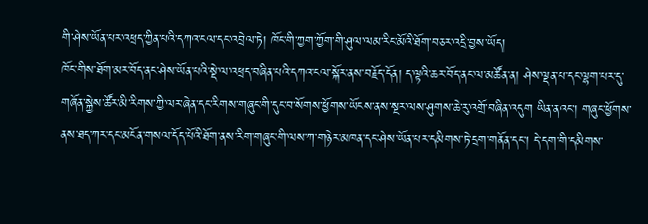གི་ཤེས་ཡོན་པར་འཕྲད་ཀྱིན་པའི་དཀའ་ངལ་དང་འབྲེལ་ཏེ། ཁོང་གི་ཀྱག་ཀྱོག་གི་ཤུལ་ལམ་རིང་མོའི་ཐོག་བཅར་འདྲི་བྱས་ཡོད།
ཁོང་གིས་ཐོག་མར་བོད་ནང་ཤེས་ཡོན་པའི་སྡེ་ལ་འཕྲད་བཞིན་པའི་དཀའ་ངལ་སྐོར་ནས་བརྗོད་དོན། ད་ལྟའི་ཆར་བོད་ནང་ལ་མཚོན་ན། ཤེས་ལྡན་པ་དང་ལྷག་པར་དུ་གཞོན་སྐྱེས་ཚོར་མི་རིགས་ཀྱི་ལར་ཞེན་དང་རིགས་གཞུང་གི་དུང་བ་སོགས་ཕྱོགས་ཡོངས་ནས་སྔར་ལས་ཤུགས་ཆེ་རུ་འགྲོ་བཞིན་འདུག ཡིན་ནའང་། གཞུང་ཕྱོགས་ནས་ཐད་ཀར་དང་མངོན་གསལ་དོད་པོའི་ཐོག་ནས་རིག་གཞུང་གི་ལས་ཀ་གཉེར་མཁན་དང་ཤེས་ཡོན་པར་དམིགས་ཏེ་དྲག་གནོན་དང་། དེ་དག་གི་དམིགས་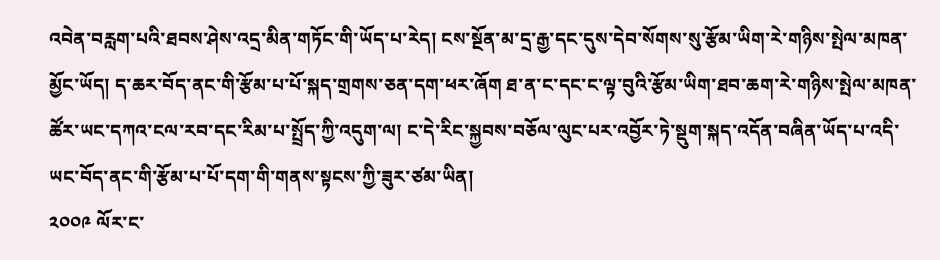འབེན་བརླག་པའི་ཐབས་ཤེས་འདྲ་མིན་གཏོང་གི་ཡོད་པ་རེད། ངས་སྔོན་མ་དྲ་རྒྱ་དང་དུས་དེབ་སོགས་སུ་རྩོམ་ཡིག་རེ་གཉིས་སྤེལ་མཁན་མྱོང་ཡོད། ད་ཆར་བོད་ནང་གི་རྩོམ་པ་པོ་སྐད་གྲགས་ཅན་དག་ཕར་ཞོག ཐ་ན་ང་དང་ང་ལྟ་བུའི་རྩོམ་ཡིག་ཐབ་ཆག་རེ་གཉིས་སྤེལ་མཁན་ཚོར་ཡང་དཀའ་ངལ་རབ་དང་རིམ་པ་སྤྲོད་ཀྱི་འདུག་ལ། ང་དེ་རིང་སྐྱབས་བཅོལ་ལུང་པར་འབྱོར་ཏེ་སྡུག་སྐད་འདོན་བཞིན་ཡོད་པ་འདི་ཡང་བོད་ནང་གི་རྩོམ་པ་པོ་དག་གི་གནས་སྟངས་ཀྱི་ཟུར་ཙམ་ཡིན།
༢༠༠༩ ལོར་ང་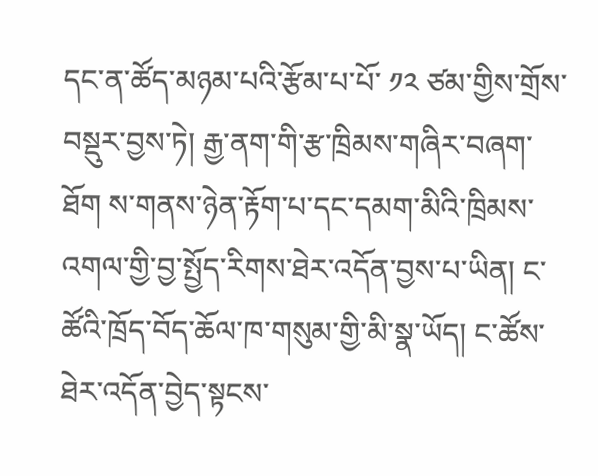དང་ན་ཚོད་མཉམ་པའི་རྩོམ་པ་པོ་ ༡༢ ཙམ་གྱིས་གྲོས་བསྡུར་བྱས་ཏེ། རྒྱ་ནག་གི་རྩ་ཁྲིམས་གཞིར་བཞག་ཐོག ས་གནས་ཉེན་རྟོག་པ་དང་དམག་མིའི་ཁྲིམས་འགལ་གྱི་བྱ་སྤྱོད་རིགས་ཐེར་འདོན་བྱས་པ་ཡིན། ང་ཚོའི་ཁྲོད་བོད་ཆོལ་ཁ་གསུམ་གྱི་མི་སྣ་ཡོད། ང་ཚོས་ཐེར་འདོན་བྱེད་སྟངས་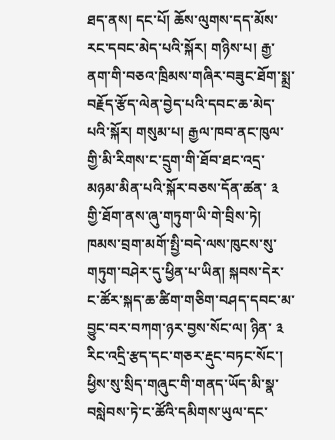ཐད་ནས། དང་པོ། ཆོས་ལུགས་དད་མོས་རང་དབང་མེད་པའི་སྐོར། གཉིས་པ། རྒྱ་ནག་གི་བཅའ་ཁྲིམས་གཞིར་བཟུང་ཐོག་སྨྲ་བརྗོད་རྩོད་ལེན་བྱེད་པའི་དབང་ཆ་མེད་པའི་སྐོར། གསུམ་པ། རྒྱལ་ཁབ་ནང་ཁུལ་གྱི་མི་རིགས་ང་དྲུག་གི་ཐོབ་ཐང་འདྲ་མཉམ་མིན་པའི་སྐོར་བཅས་དོན་ཚན་ ༣ གྱི་ཐོག་ནས་ཞུ་གཏུག་ཡི་གེ་བྲིས་ཏེ། ཁམས་བྲག་མགོ་སྤྱི་བདེ་ལས་ཁུངས་སུ་གཏུག་བཤེར་དུ་ཕྱིན་པ་ཡིན། སྐབས་དེར་ང་ཚོར་སྐད་ཆ་ཚིག་གཅིག་བཤད་དབང་མ་བྱུང་བར་བཀག་ཉར་བྱས་སོང་ལ། ཉིན་ ༣ རིང་འདྲི་རྩད་དང་གཅར་རྡུང་བཏང་སོང་། ཕྱིས་སུ་སྲིད་གཞུང་གི་གནད་ཡོད་མི་སྣ་བསླེབས་ཏེ་ང་ཚོའི་དམིགས་ཡུལ་དང་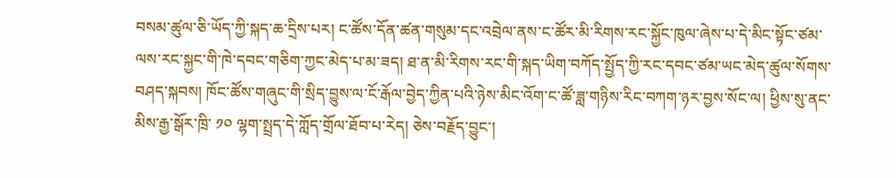བསམ་ཚུལ་ཅི་ཡོད་ཀྱི་སྐད་ཆ་དྲིས་པར། ང་ཚོས་དོན་ཚན་གསུམ་དང་འབྲེལ་ནས་ང་ཚོར་མི་རིགས་རང་སྐྱོང་ཁུལ་ཞེས་པ་དེ་མིང་སྟོང་ཙམ་ལས་རང་སྐྱང་གི་ཁེ་དབང་གཅིག་ཀྱང་མེད་པ་མ་ཟད། ཐ་ན་མི་རིགས་རང་གི་སྐད་ཡིག་བཀོད་སྤྱོད་ཀྱི་རང་དབང་ཙམ་ཡང་མེད་ཚུལ་སོགས་བཤད་སྐབས། ཁོང་ཚོས་གཞུང་གི་སྲིད་བྱུས་ལ་ངོ་རྒོལ་བྱེད་ཀྱིན་པའི་ཉེས་མིང་འོག་ང་ཚོ་ཟླ་གཉིས་རིང་བཀག་ཉར་བྱས་སོང་ལ། ཕྱིས་སུ་ནང་མིས་རྒྱ་སྒོར་ཁྲི་ ༡༠ ལྷག་སྤྲད་དེ་ཀློད་གྲོལ་ཐོབ་པ་རེད། ཅེས་བརྗོད་བྱུང་།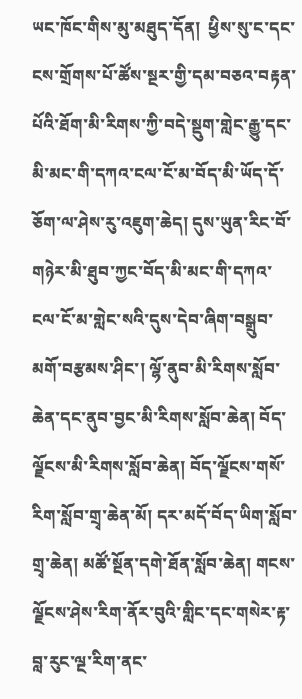ཡང་ཁོང་གིས་མུ་མཐུད་དོན།  ཕྱིས་སུ་ང་དང་ངས་གྲོགས་པོ་ཚོས་སྔར་གྱི་དམ་བཅའ་བརྟན་པོའི་ཐོག་མི་རིགས་ཀྱི་བདེ་སྡུག་གླེང་རྒྱུ་དང་མི་མང་གི་དཀའ་ངལ་ངོ་མ་བོད་མི་ཡོད་དོ་ཅོག་ལ་ཤེས་རུ་འཇུག་ཆེད། དུས་ཡུན་རིང་བོ་གཉེར་མི་ཐུབ་ཀྱང་བོད་མི་མང་གི་དཀའ་ངལ་ངོ་མ་གླེང་སའི་དུས་དེབ་ཞིག་བསྒྲུབ་མགོ་བརྩམས་ཤིང་། ལྷོ་ནུབ་མི་རིགས་སློབ་ཆེན་དང་ནུབ་བྱང་མི་རིགས་སློབ་ཆེན། བོད་ལྗོངས་མི་རིགས་སློབ་ཆེན། བོད་ལྗོངས་གསོ་རིག་སློབ་གྲྭ་ཆེན་མོ། དར་མདོ་བོད་ཡིག་སློབ་གྲྭ་ཆེན། མཚོ་སྔོན་དགེ་ཐོན་སློབ་ཆེན། གངས་ལྗོངས་ཤེས་རིག་ནོར་བུའི་གླིང་དང་གསེར་རྟ་བླ་རུང་ལྔ་རིག་ནང་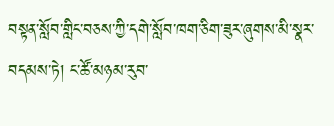བསྟན་སློབ་གླིང་བཅས་ཀྱི་དགེ་སློབ་ཁག་ཅིག་ཟུར་ཞུགས་མི་སྣར་བདམས་ཏེ། ང་ཚོ་མཉམ་རུབ་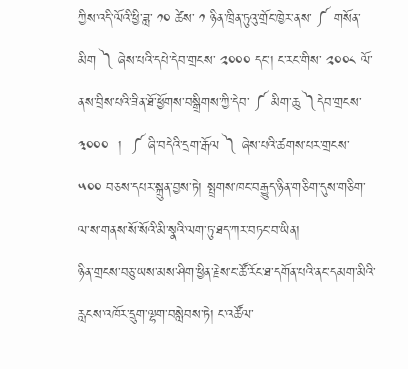ཀྱིས་འདི་ལོའི་ཕྱི་ཟླ་ ༡༠ ཚེས་ ༡ ཉིན་ཁྲིན་ཏུའུ་གྲོང་ཁྱེར་ནས་ ༼ གསོན་མིག ༽ ཞེས་པའི་དཔེ་དེབ་གྲངས་ ༢༠༠༠ དང་། ང་རང་གིས་ ༢༠༠༨ ལོ་ནས་བྲིས་པའི་ཟིན་ཐོ་ཕྱོགས་བསྒྲིགས་ཀྱི་དེབ་ ༼ མིག་ཆུ ༽དེབ་གྲངས་ ༣༠༠༠  །  ༼ ཞི་བདེའི་དྲག་རྒོལ ༽ ཞེས་པའི་ཚགས་པར་གྲངས་ ༥༠༠ བཅས་དཔར་སྐྲུན་བྱས་ཏེ། སྤྲགས་ཁང་བརྒྱུད་ཉིན་གཅིག་དུས་གཅིག་ལ་ས་གནས་སོ་སོའི་མི་སྣའི་ལག་ཏུ་ཐད་ཀར་བཏང་བ་ཡིན།
ཉིན་གྲངས་བཅུ་ཡས་མས་ཤིག་ཕྱིན་རྗེས་ང་ཚོ་རོང་ཐ་དགོན་པའི་ནང་དམག་མིའི་རླངས་འཁོར་དྲུག་ལྷག་བསླེབས་ཏེ། ང་འཚོལ་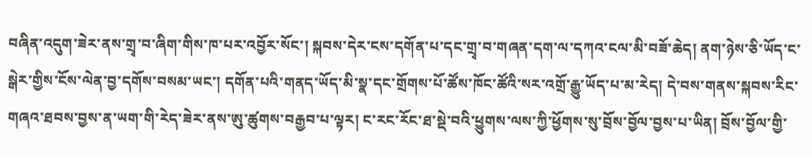བཞིན་འདུག་ཟེར་ནས་གྲྭ་བ་ཞིག་གིས་ཁ་པར་འབྱོར་སོང་། སྐབས་དེར་ངས་དགོན་པ་དང་གྲྭ་བ་གཞན་དག་ལ་དཀའ་ངལ་མི་བཟོ་ཆེད། ནག་ཉེས་ཅི་ཡོད་ང་སྒེར་གྱིས་ངོས་ལེན་བྱ་དགོས་བསམ་ཡང་། དགོན་པའི་གནད་ཡོད་མི་སྣ་དང་གྲོགས་པོ་ཚོས་ཁོང་ཚོའི་སར་འགྲོ་རྒྱུ་ཡོད་པ་མ་རེད། དེ་བས་གནས་སྐབས་རིང་གཞའ་ཐབས་བྱས་ན་ཡག་གི་རེད་ཟེར་ནས་ཨུ་ཚུགས་བརྒྱབ་པ་ལྟར། ང་རང་རོང་ཐ་སྡེ་བའི་ཕྱུགས་ལས་ཀྱི་ཕྱོགས་སུ་བྲོས་བྱོལ་བྱས་པ་ཡིན། བྲོས་བྱོལ་གྱི་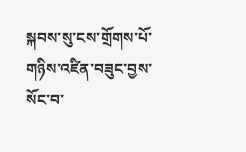སྐབས་སུ་ངས་གྲོགས་པོ་གཉིས་འཛིན་བཟུང་བྱས་སོང་བ་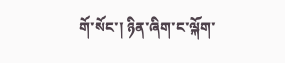གོ་སོང་། ཉིན་ཞིག་ང་ལྐོག་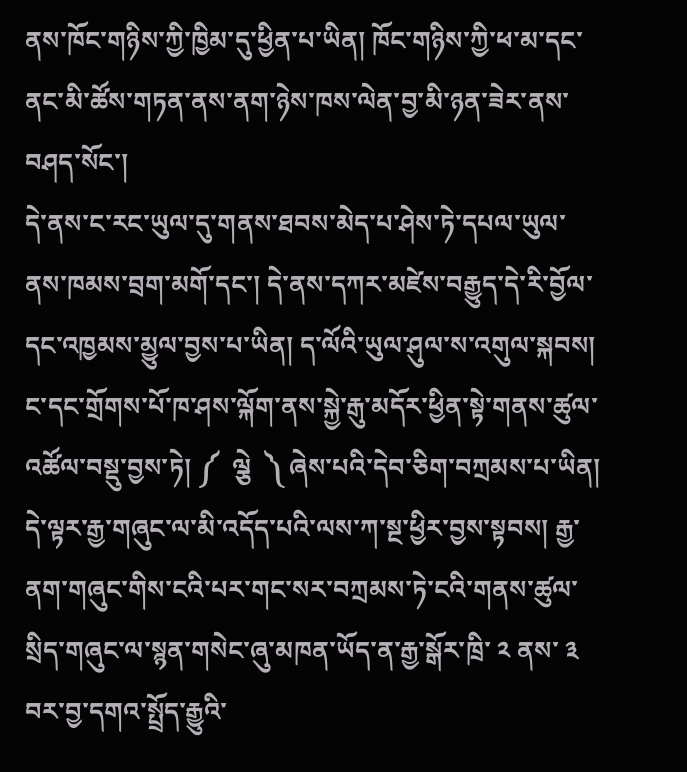ནས་ཁོང་གཉིས་ཀྱི་ཁྱིམ་དུ་ཕྱིན་པ་ཡིན། ཁོང་གཉིས་ཀྱི་ཕ་མ་དང་ནང་མི་ཚོས་གཏན་ནས་ནག་ཉེས་ཁས་ལེན་བྱ་མི་ཉན་ཟེར་ནས་བཤད་སོང་།
དེ་ནས་ང་རང་ཡུལ་དུ་གནས་ཐབས་མེད་པ་ཤེས་ཏེ་དཔལ་ཡུལ་ནས་ཁམས་བྲག་མགོ་དང་། དེ་ནས་དཀར་མཛེས་བརྒྱུད་དེ་རི་བྱོལ་དང་འཁྱམས་མྱུལ་བྱས་པ་ཡིན། ད་ལོའི་ཡུལ་ཤུལ་ས་འགུལ་སྐབས། ང་དང་གྲོགས་པོ་ཁ་ཤས་ལྐོག་ནས་སྐྱེ་རྒུ་མདོར་ཕྱིན་སྟེ་གནས་ཚུལ་འཚོལ་བསྡུ་བྱས་ཏེ། ༼  ལྕེ  ༽ ཞེས་པའི་དེབ་ཅིག་བཀྲམས་པ་ཡིན། དེ་ལྟར་རྒྱ་གཞུང་ལ་མི་འདོད་པའི་ལས་ཀ་སྔ་ཕྱིར་བྱས་སྟབས། རྒྱ་ནག་གཞུང་གིས་ངའི་པར་གང་སར་བཀྲམས་ཏེ་ངའི་གནས་ཚུལ་སྲིད་གཞུང་ལ་སྙན་གསེང་ཞུ་མཁན་ཡོད་ན་རྒྱ་སྒོར་ཁྲི་ ༢ ནས་ ༣ བར་བྱ་དགའ་སྤྲོད་རྒྱུའི་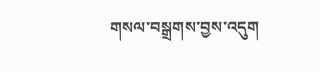གསལ་བསྒྲགས་བྱས་འདུག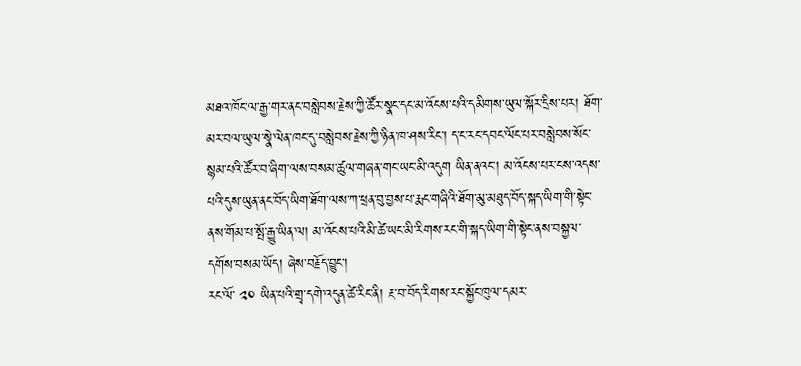མཐའ་ཁོང་ལ་རྒྱ་གར་ནང་བསླེབས་རྗེས་ཀྱི་ཚོར་སྣང་དང་མ་འོངས་པའི་དམིགས་ཡུལ་སྐོར་དྲིས་པར། ཐོག་མར་བལ་ཡུལ་སྣེ་ལེན་ཁང་དུ་བསླེབས་རྗེས་ཀྱི་ཉིན་ཁ་ཤས་རིང་། ད་ང་རང་དབང་ལོང་པར་བསླེབས་སོང་སྙམ་པའི་ཚོར་བ་ཞིག་ལས་བསམ་ཚུལ་གཞན་གང་ཡང་མི་འདུག ཡིན་ནའང་། མ་འོངས་པར་ངས་འདས་པའི་དུས་ཡུན་ནང་བོད་ཡིག་ཐོག་ལས་ཀ་ཕྲན་བུ་བྱས་པ་རྨང་གཞིའི་ཐོག་མུ་མཐུད་བོད་སྐད་ཡིག་གི་སྟེང་ནས་གོམ་པ་སྤོ་རྒྱུ་ཡིན་ལ། མ་འོངས་པའི་མི་ཚེ་ཡང་མི་རིགས་རང་གི་སྐད་ཡིག་གི་སྟེང་ནས་བསྐྱལ་དགོས་བསམ་ཡོད། ཞེས་བརྗོད་བྱུང་།
རང་ལོ་ ༢༠ ཡིན་པའི་གྲྭ་དགེ་འདུན་ཚེ་རིང་ནི། རྔ་བ་བོད་རིགས་རང་སྐྱོང་ཁུལ་དམར་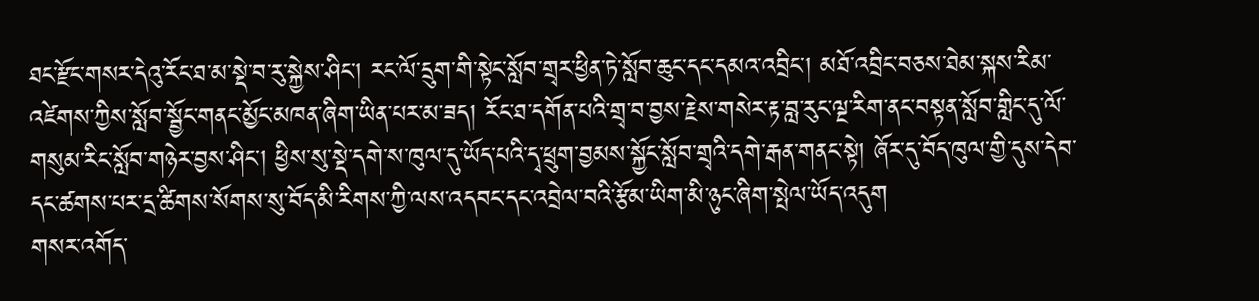ཐང་རྫོང་གསར་དེའུ་རོང་ཐ་མ་སྡེ་བ་རུ་སྐྱེས་ཤིང་། རང་ལོ་དྲུག་གི་སྟེང་སློབ་གྲྭར་ཕྱིན་ཏེ་སློབ་ཆུང་དང་དམའ་འབྲིང་། མཐོ་འབྲིང་བཅས་ཐེམ་སྐས་རིམ་འཛེགས་ཀྱིས་སློབ་སྦྱོང་གནང་མྱོང་མཁན་ཞིག་ཡིན་པར་མ་ཟད། རོང་ཐ་དགོན་པའི་གྲྭ་བ་བྱས་རྗེས་གསེར་རྟ་བླ་རུང་ལྔ་རིག་ནང་བསྟན་སློབ་གླིང་དུ་ལོ་གསུམ་རིང་སློབ་གཉེར་བྱས་ཤིང་། ཕྱིས་སུ་སྡེ་དགེ་ས་ཁུལ་དུ་ཡོད་པའི་དྭ་ཕྲུག་བྱམས་སྐྱོང་སློབ་གྲྭའི་དགེ་རྒན་གནང་སྟེ། ཞོར་དུ་བོད་ཁུལ་གྱི་དུས་དེབ་དང་ཚགས་པར་དྲ་ཚིགས་སོགས་སུ་བོད་མི་རིགས་ཀྱི་ལས་འདབང་དང་འབྲེལ་བའི་རྩོམ་ཡིག་མི་ཉུང་ཞིག་སྤེལ་ཡོད་འདུག
གསར་འགོད་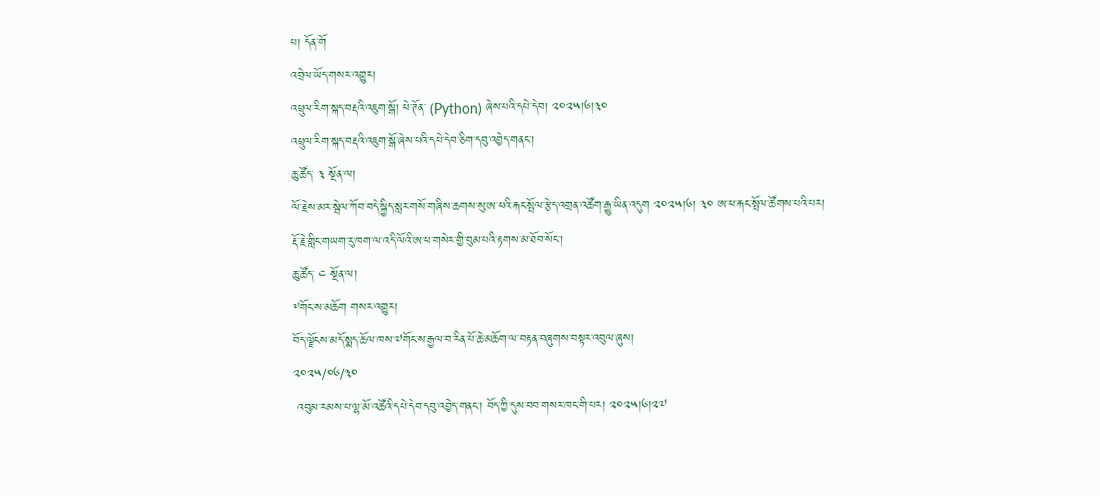པ། དོན་གོ
འབྲེལ་ཡོད་གསར་འགྱུར།
འཕྲུལ་རིག་སྐད་བརྡའི་འཇུག་སྒོ། ཕེ་ཊོན་ (Python) ཞེས་པའི་དཔེ་དེབ། ༢༠༢༥།༦།༣༠
འཕྲུལ་རིག་སྐད་བརྡའི་འཇུག་སྒོ་ཞེས་པའི་དཔེ་དེབ་ཅིག་དབུ་འབྱེད་གནང་།
ཆུ་ཚོད་ ༣ སྔོན་ལ།
ལོ་རྗེས་མར་སྦེལ་ཀོབ་བདེ་སྐྱིད་སླར་གསོ་གཞིས་ཆགས་སུ་ཨ་ཕའི་རྐང་སྤོལ་རྩེད་འགྲན་འཚོག་རྒྱུ་ཡིན་འདུག ༢༠༢༥།༦། ༣༠ ཨ་ཕ་རྐང་སྤོལ་ཚོགས་པའི་པར།
རྡོ་རྗེ་གླིང་གཡག་རུ་ཁག་ལ་འདི་ལོའི་ཨ་ཕ་གསེར་གྱི་བུམ་པའི་རྟགས་མ་ཐོབ་སོང་།
ཆུ་ཚོད་ ༤ སྔོན་ལ།
༸གོང་ས་མཆོག གསར་འགྱུར།
བོད་ལྗོངས་མདོ་སྨད་ཆོལ་ཁས་༧གོང་ས་རྒྱལ་བ་རིན་པོ་ཆེ་མཆོག་ལ་བརྟན་བཞུགས་བསྟར་འབུལ་ཞུས།
༢༠༢༥/༠༦/༣༠
 འབུམ་རམས་པ་ལྷ་མོ་འཚོའི་དཔེ་དེབ་དབུ་འབྱེད་གནང་། བོད་ཀྱི་དུས་བབ་གསར་ཁང་གི་པར། ༢༠༢༥།༦།༢༧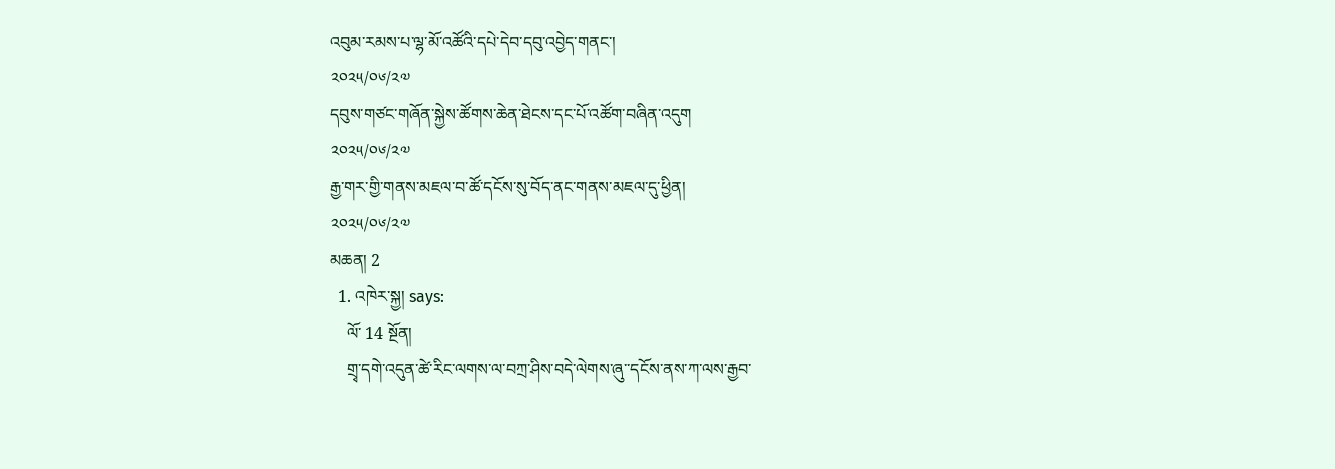འབུམ་རམས་པ་ལྷ་མོ་འཚོའི་དཔེ་དེབ་དབུ་འབྱེད་གནང་།
༢༠༢༥/༠༦/༢༧
དབུས་གཙང་གཞོན་སྐྱེས་ཚོགས་ཆེན་ཐེངས་དང་པོ་འཚོག་བཞིན་འདུག
༢༠༢༥/༠༦/༢༧
རྒྱ་གར་གྱི་གནས་མཇལ་བ་ཚོ་དངོས་སུ་བོད་ནང་གནས་མཇལ་དུ་ཕྱིན།
༢༠༢༥/༠༦/༢༧
མཆན། 2
  1. འཁེར་སྐྱ། says:
    ལོ་ 14 སྔོན།
    གྲྭ་དགེ་འདུན་ཚེ་རིང་ལགས་ལ་བཀྲ་ཤིས་བདེ་ལེགས་ཞུ་་དངོས་ནས་ཀ་ལས་རྒྱབ་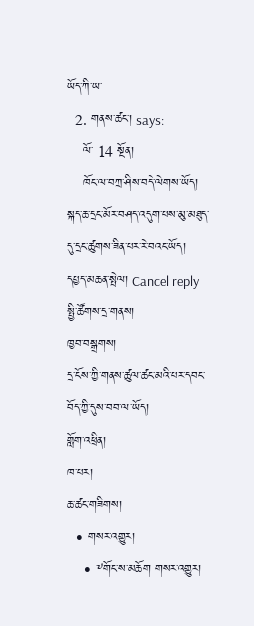ཡོད་ཀི་ཡ་
  2. གནས་ཚང་། says:
    ལོ་ 14 སྔོན།
    ཁོང་ལ་བཀྲ་ཤིས་བདེ་ལེགས་ཡོད། སྐད་ཆ་དྲང་མོར་བཤད་འདུག་པས་མུ་མཐུད་དུ་དྲང་ཚུགས་ཟིན་པར་རེ་བའང་ཡོད།
དཔྱད་མཆན་སྤེལ། Cancel reply
སྤྱི་ཚོགས་དྲ་གནས།
ཁྱབ་བསྒྲགས།
དྲ་ངོས་ཀྱི་གནས་ཚུལ་ཚང་མའི་པར་དབང་བོད་ཀྱི་དུས་བབ་ལ་ཡོད།
གློག་འཕྲིན།
ཁ་པར།
ཆ་ཚང་གཟིགས།
  • གསར་འགྱུར།
    • ༸གོང་ས་མཆོག གསར་འགྱུར།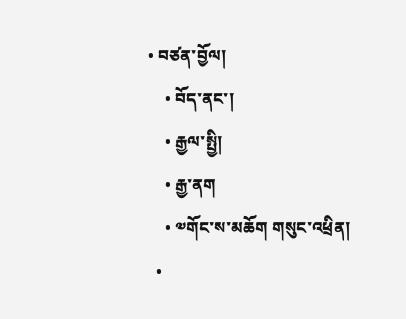• བཙན་བྱོལ།
    • བོད་ནང་།
    • རྒྱལ་སྤྱི།
    • རྒྱ་ནག
    • ༧གོང་ས་མཆོག གསུང་འཕྲིན།
  •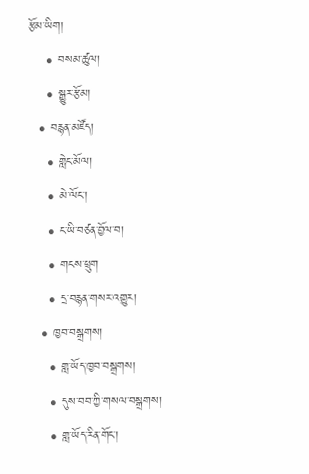རྩོམ་ཡིག།
    • བསམ་ཚུལ།
    • སྒྱུར་རྩོམ།
  • བརྙན་མཛོད།
    • གླེང་མོལ།
    • མེ་ལོང་།
    • ང་ཡི་བཙན་བྱོལ་བ།
    • གངས་ཕྲུག
    • དྲ་བརྙན་གསར་འགྱུར།
  • ཁྱབ་བསྒྲགས།
    • གླ་ཡོད་ཁྱབ་བསྒྲགས།
    • དུས་བབ་ཀྱི་གསལ་བསྒྲགས།
    • གླ་ཡོད་རིན་གོང་།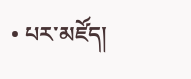• པར་མཛོད།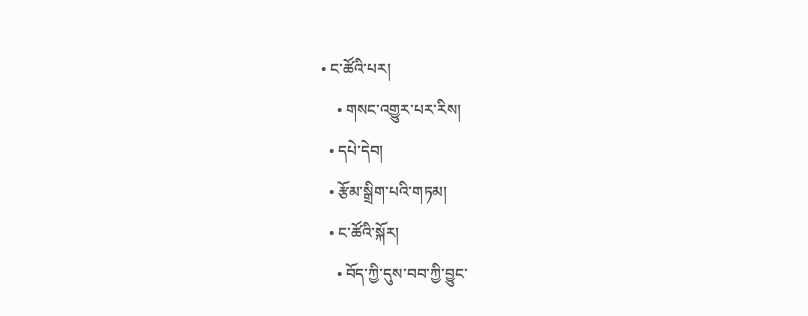• ང་ཚོའི་པར།
    • གསང་འགྱུར་པར་རིས།
  • དཔེ་དེབ།
  • རྩོམ་སྒྲིག་པའི་གཏམ།
  • ང་ཚོའི་སྐོར།
    • བོད་ཀྱི་དུས་བབ་ཀྱི་བྱུང་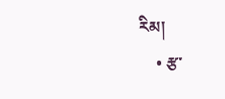རིམ།
    • རྩ་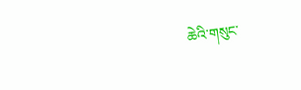ཆེའི་གསུང་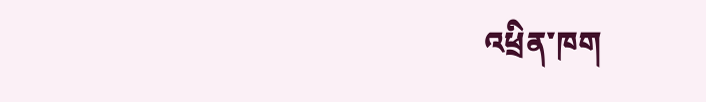འཕྲིན་ཁག